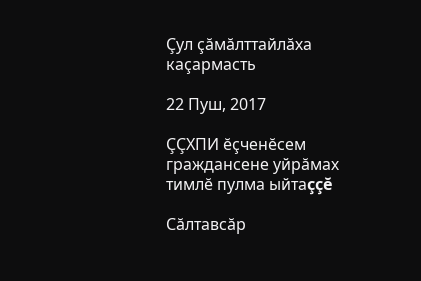Çул çăмăлттайлăха каçармасть

22 Пуш, 2017

ÇÇХПИ ĕçченĕсем граждансене уйрăмах тимлĕ пулма ыйтаççĕ

Сăлтавсăр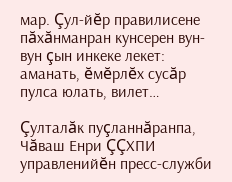мар. Çул-йĕр правилисене пăхăнманран кунсерен вун-вун çын инкеке лекет: аманать, ĕмĕрлĕх сусăр пулса юлать, вилет…

Çулталăк пуçланнăранпа, Чăваш Енри ÇÇХПИ управленийĕн пресс-служби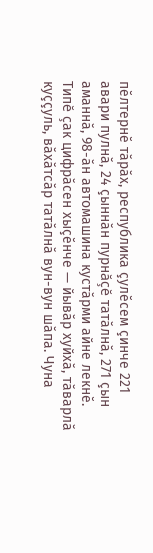пĕлтернĕ тăрăх, республика çулĕсем çинче 221 авари пулнă, 24 çыннăн пурнăçĕ татăлнă, 271 çын аманнă, 98-ăн автомашина кустăрми айне лекнĕ. Типĕ çак цифрăсен хыçĕнче — йывăр хуйхă, тăварлă куççуль, вăхăтсăр татăлнă вун-вун шăпа. Чуна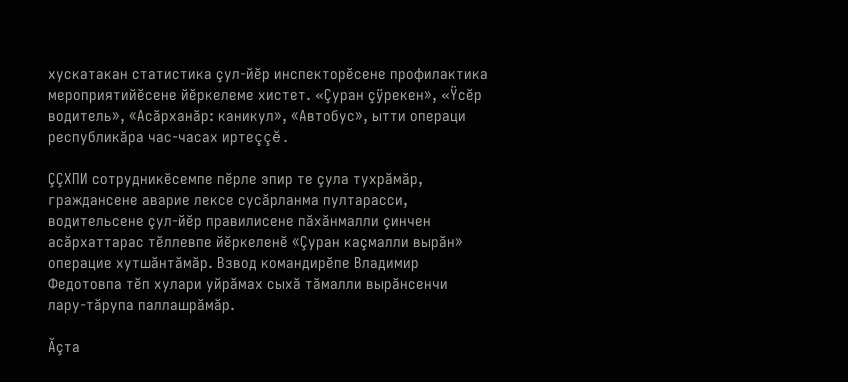хускатакан статистика çул-йĕр инспекторĕсене профилактика мероприятийĕсене йĕркелеме хистет. «Çуран çÿрекен», «Ÿсĕр водитель», «Асăрханăр: каникул», «Автобус», ытти операци республикăра час-часах иртеççĕ.

ÇÇХПИ сотрудникĕсемпе пĕрле эпир те çула тухрăмăр, граждансене аварие лексе сусăрланма пултарасси, водительсене çул-йĕр правилисене пăхăнмалли çинчен асăрхаттарас тĕллевпе йĕркеленĕ «Çуран каçмалли вырăн» операцие хутшăнтăмăр. Взвод командирĕпе Владимир Федотовпа тĕп хулари уйрăмах сыхă тăмалли вырăнсенчи лару-тăрупа паллашрăмăр.

Ăçта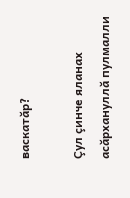васкатăр?

Çул çинче яланах асăрхануллă пулмалли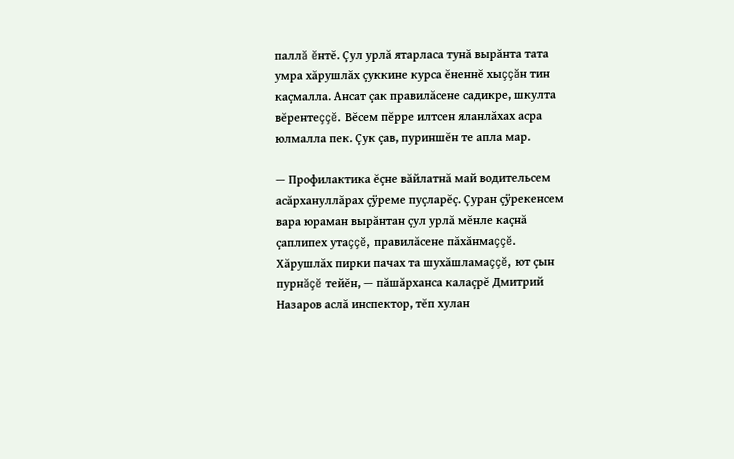паллă ĕнтĕ. Çул урлă ятарласа тунă вырăнта тата умра хăрушлăх çуккине курса ĕненнĕ хыççăн тин каçмалла. Ансат çак правилăсене садикре, шкулта вĕрентеççĕ. Вĕсем пĕрре илтсен яланлăхах асра юлмалла пек. Çук çав, пуриншĕн те апла мар.

— Профилактика ĕçне вăйлатнă май водительсем асăрхануллăрах çÿреме пуçларĕç. Çуран çÿрекенсем вара юраман вырăнтан çул урлă мĕнле каçнă çаплипех утаççĕ, правилăсене пăхăнмаççĕ. Хăрушлăх пирки пачах та шухăшламаççĕ, ют çын пурнăçĕ тейĕн, — пăшăрханса калаçрĕ Дмитрий Назаров аслă инспектор, тĕп хулан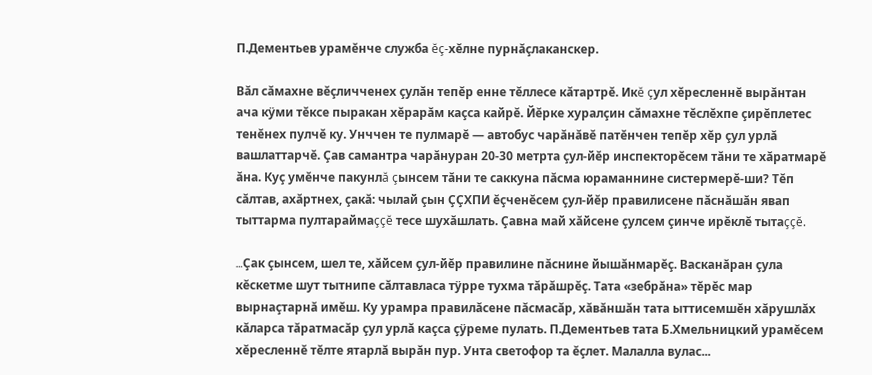П.Дементьев урамĕнче служба ĕç-хĕлне пурнăçлаканскер.

Вăл сăмахне вĕçличченех çулăн тепĕр енне тĕллесе кăтартрĕ. Икĕ çул хĕресленнĕ вырăнтан ача кÿми тĕксе пыракан хĕрарăм каçса кайрĕ. Йĕрке хуралçин сăмахне тĕслĕхпе çирĕплетес тенĕнех пулчĕ ку. Унччен те пулмарĕ — автобус чарăнăвĕ патĕнчен тепĕр хĕр çул урлă вашлаттарчĕ. Çав самантра чарăнуран 20-30 метрта çул-йĕр инспекторĕсем тăни те хăратмарĕ ăна. Куç умĕнче пакунлă çынсем тăни те саккуна пăсма юраманнине систермерĕ-ши? Тĕп сăлтав, ахăртнех, çакă: чылай çын ÇÇХПИ ĕçченĕсем çул-йĕр правилисене пăснăшăн явап тыттарма пултараймаççĕ тесе шухăшлать. Çавна май хăйсене çулсем çинче ирĕклĕ тытаççĕ.

…Çак çынсем, шел те, хăйсем çул-йĕр правилине пăснине йышăнмарĕç. Васканăран çула кĕскетме шут тытнипе сăлтавласа тÿрре тухма тăрăшрĕç. Тата «зебрăна» тĕрĕс мар вырнаçтарнă имĕш. Ку урамра правилăсене пăсмасăр, хăвăншăн тата ыттисемшĕн хăрушлăх кăларса тăратмасăр çул урлă каçса çÿреме пулать. П.Дементьев тата Б.Хмельницкий урамĕсем хĕресленнĕ тĕлте ятарлă вырăн пур. Унта светофор та ĕçлет. Малалла вулас...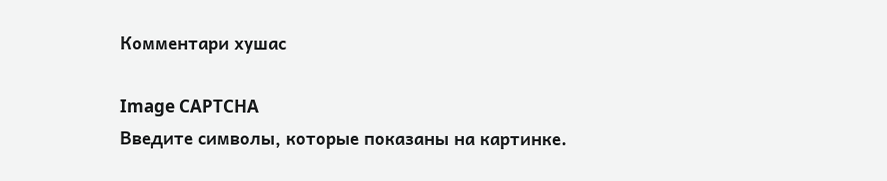Комментари хушас

Image CAPTCHA
Введите символы, которые показаны на картинке.